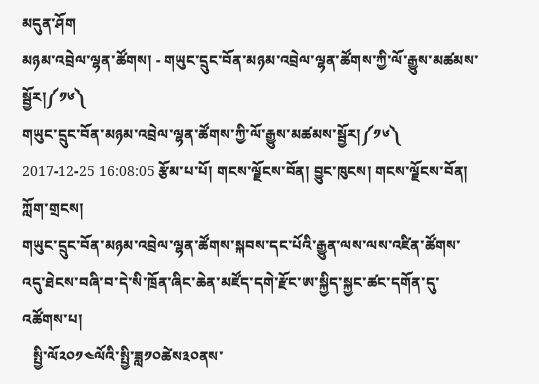མདུན་ཤོག
མཉམ་འབྲེལ་ལྷན་ཚོགས། - གཡུང་དྲུང་བོན་མཉམ་འབྲེལ་ལྷན་ཚོགས་ཀྱི་ལོ་རྒྱུས་མཚམས་སྦྱོར།༼༡༦༽
གཡུང་དྲུང་བོན་མཉམ་འབྲེལ་ལྷན་ཚོགས་ཀྱི་ལོ་རྒྱུས་མཚམས་སྦྱོར།༼༡༦༽
2017-12-25 16:08:05 རྩོམ་པ་པོ། གངས་ལྗོངས་བོན། བྱུང་ཁུངས། གངས་ལྗོངས་བོན། ཀློག་གྲངས།
གཡུང་དྲུང་བོན་མཉམ་འབྲེལ་ལྷན་ཚོགས་སྐབས་དང་པོའི་རྒྱུན་ལས་ལས་འཛིན་ཚོགས་འདུ་ཐེངས་བཞི་བ་དེ་སི་ཁྲོན་ཞིང་ཆེན་མཛོད་དགེ་རྫོང་ཨ་སྐྱིད་སྐྱང་ཚང་དགོན་དུ་འཚོགས་པ།
   སྤྱི་ལོ༢༠༡༤ལོའི་སྤྱི་ཟླ༡༠ཚེས༣༠ནས་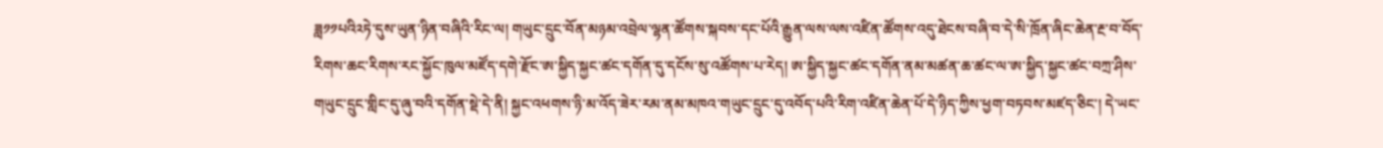ཟླ༡༡པའི༢ཏེ་དུས་ཡུན་ཉིན་བཞིའི་རིང་ལ། གཡུང་དྲུང་བོན་མཉམ་འབྲེལ་ལྷན་ཚོགས་སྐབས་དང་པོའི་རྒྱུན་ལས་ལས་འཛིན་ཚོགས་འདུ་ཐེངས་བཞི་བ་དེ་སི་ཁྲོན་ཞིང་ཆེན་རྔ་བ་བོད་རིགས་ཆང་རིགས་རང་སྐྱོང་ཁུལ་མཛོད་དགེ་རྫོང་ཨ་སྐྱིད་སྐྱང་ཚང་དགོན་དུ་དངོས་སུ་འཚོགས་པ་རེད། ཨ་སྐྱིད་སྐྱང་ཚང་དགོན་ནམ་མཚན་ཆ་ཚང་ལ་ཨ་སྐྱིད་སྐྱང་ཚང་བཀྲ་ཤིས་གཡུང་དྲུང་གླིང་དུ་ཞུ་བའི་དགོན་སྡེ་དེ་ནི། སྐྱང་འཕགས་ཉི་མ་འོད་ཟེར་རམ་ནམ་མཁའ་གཡུང་དྲུང་དུ་འབོད་པའི་རིག་འཛིན་ཆེན་པོ་དེ་ཉིད་ཀྱིས་ཕྱག་བཏབས་མཛད་ཅིང་། དེ་ཡང་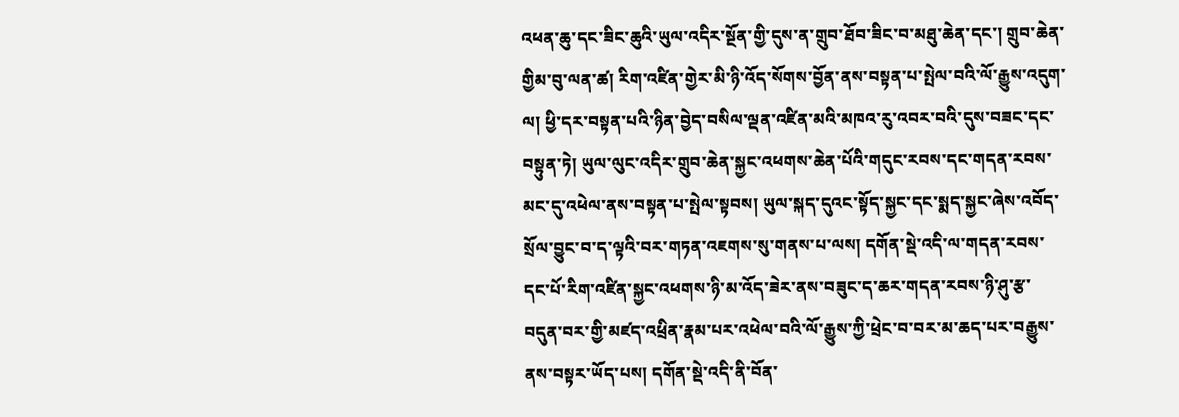འཕན་ཆུ་དང་ཟིང་ཆུའི་ཡུལ་འདིར་སྔོན་གྱི་དུས་ན་གྲུབ་ཐོབ་ཟིང་བ་མཐུ་ཆེན་དང་། གྲུབ་ཆེན་གྱིམ་བུ་ལན་ཚ། རིག་འཛིན་གྱེར་མི་ཉི་འོད་སོགས་བྱོན་ནས་བསྟན་པ་སྤེལ་བའི་ལོ་རྒྱུས་འདུག་ལ། ཕྱི་དར་བསྟན་པའི་ཉིན་བྱེད་བསིལ་ལྡན་འཛིན་མའི་མཁའ་རུ་འབར་བའི་དུས་བཟང་དང་བསྟུན་ཏེ། ཡུལ་ལུང་འདིར་གྲུབ་ཆེན་སྐྱང་འཕགས་ཆེན་པོའི་གདུང་རབས་དང་གདན་རབས་མང་དུ་འཕེལ་ནས་བསྟན་པ་སྤེལ་སྟབས། ཡུལ་སྐད་དུའང་སྟོད་སྐྱང་དང་སྨད་སྐྱང་ཞེས་འབོད་སྲོལ་བྱུང་བ་ད་ལྟའི་བར་གཏན་འཇགས་སུ་གནས་པ་ལས། དགོན་སྡེ་འདི་ལ་གདན་རབས་དང་པོ་རིག་འཛིན་སྐྱང་འཕགས་ཉི་མ་འོད་ཟེར་ནས་བཟུང་ད་ཆར་གདན་རབས་ཉི་ཤུ་རྩ་བདུན་བར་གྱི་མཛད་འཕྲིན་རྣམ་པར་འཕེལ་བའི་ལོ་རྒྱུས་ཀྱི་ཕྲེང་བ་བར་མ་ཆད་པར་བརྒྱུས་ནས་བསྟར་ཡོད་པས། དགོན་སྡེ་འདི་ནི་བོན་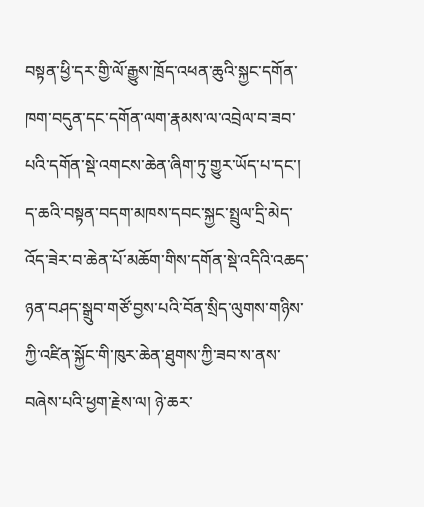བསྟན་ཕྱི་དར་གྱི་ལོ་རྒྱུས་ཁྲོད་འཕན་ཆུའི་སྐྱང་དགོན་ཁག་བདུན་དང་དགོན་ལག་རྣམས་ལ་འབྲེལ་བ་ཟབ་པའི་དགོན་སྡེ་འགངས་ཆེན་ཞིག་ཏུ་གྱུར་ཡོད་པ་དང་། ད་ཆའི་བསྟན་བདག་མཁས་དབང་སྐྱང་སྤྲུལ་དྲི་མེད་འོད་ཟེར་བ་ཆེན་པོ་མཆོག་གིས་དགོན་སྡེ་འདིའི་འཆད་ཉན་བཤད་སྒྲུབ་གཙོ་བྱས་པའི་བོན་སྲིད་ལུགས་གཉིས་ཀྱི་འཛིན་སྐྱོང་གི་ཁུར་ཆེན་ཐུགས་ཀྱི་ཟབ་ས་ནས་བཞེས་པའི་ཕྱག་རྗེས་ལ། ཉེ་ཆར་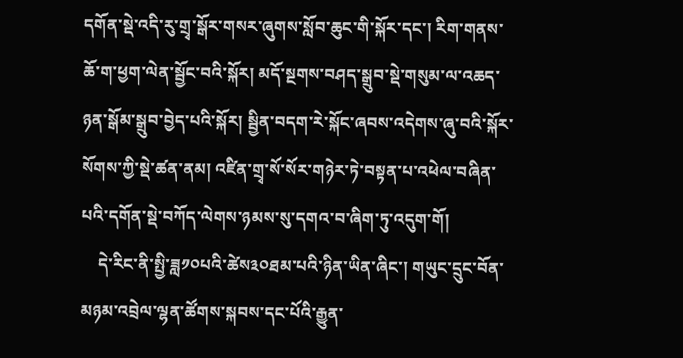དགོན་སྡེ་འདི་རུ་གྲྭ་སྒོར་གསར་ཞུགས་སློབ་ཆུང་གི་སྐོར་དང་། རིག་གནས་ཆོ་ག་ཕྱག་ལེན་སྦྱོང་བའི་སྐོར། མདོ་སྔགས་བཤད་སྒྲུབ་སྡེ་གསུམ་ལ་འཆད་ཉན་སྒོམ་སྒྲུབ་བྱེད་པའི་སྐོར། སྦྱིན་བདག་རེ་སྐོང་ཞབས་འདེགས་ཞུ་བའི་སྐོར་སོགས་ཀྱི་སྡེ་ཚན་ནམ། འཛིན་གྲྭ་སོ་སོར་གཉེར་ཏེ་བསྟན་པ་འཕེལ་བཞིན་པའི་དགོན་སྡེ་བཀོད་ལེགས་ཉམས་སུ་དགའ་བ་ཞིག་ཏུ་འདུག་གོ།
    དེ་རིང་ནི་སྤྱི་ཟླ༡༠པའི་ཚེས༣༠ཐམ་པའི་ཉིན་ཡིན་ཞིང་། གཡུང་དྲུང་བོན་མཉམ་འབྲེལ་ལྷན་ཚོགས་སྐབས་དང་པོའི་རྒྱུན་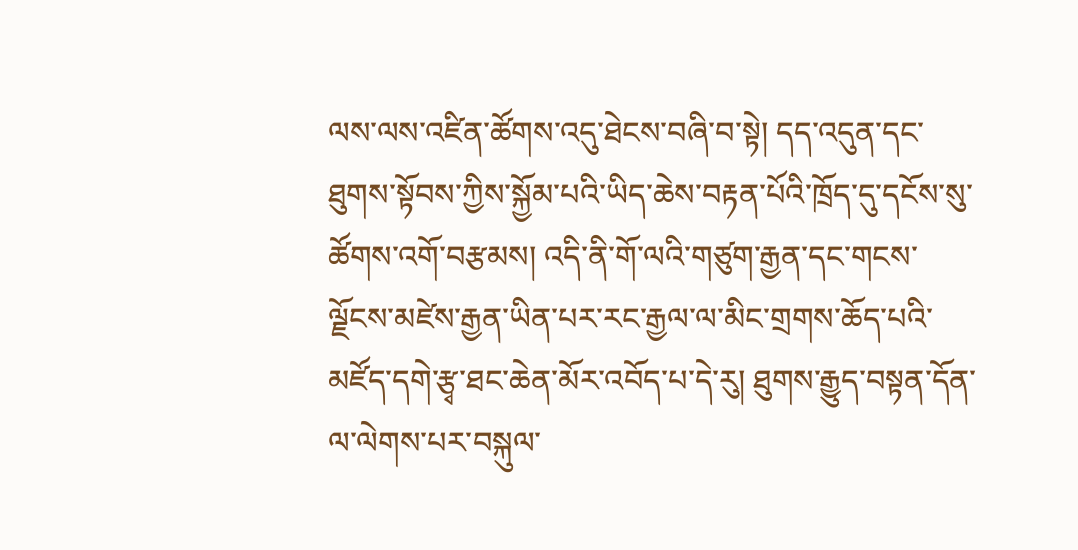ལས་ལས་འཛིན་ཚོགས་འདུ་ཐེངས་བཞི་བ་སྟེ། དད་འདུན་དང་ཐུགས་སྟོབས་ཀྱིས་སྐྱོམ་པའི་ཡིད་ཆེས་བརྟན་པོའི་ཁྲོད་དུ་དངོས་སུ་ཚོགས་འགོ་བརྩམས། འདི་ནི་གོ་ལའི་གཙུག་རྒྱན་དང་གངས་ལྗོངས་མཛེས་རྒྱན་ཡིན་པར་རང་རྒྱལ་ལ་མིང་གྲགས་ཆོད་པའི་མཛོད་དགེ་རྩྭ་ཐང་ཆེན་མོར་འབོད་པ་དེ་རུ། ཐུགས་རྒྱུད་བསྟན་དོན་ལ་ལེགས་པར་བསྐུལ་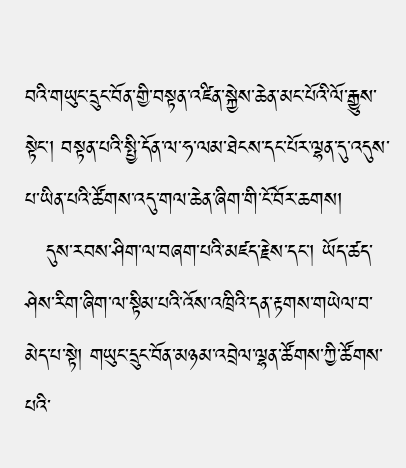བའི་གཡུང་དྲུང་བོན་གྱི་བསྟན་འཛིན་སྐྱེས་ཆེན་མང་པོའི་ལོ་རྒྱུས་སྟེང་། བསྟན་པའི་སྤྱི་དོན་ལ་ཧ་ལམ་ཐེངས་དང་པོར་ལྷན་དུ་འདུས་པ་ཡིན་པའི་ཚོགས་འདུ་གལ་ཆེན་ཞིག་གི་ངོ་བོར་ཆགས།
   དུས་རབས་ཤིག་ལ་བཞག་པའི་མཛད་རྗེས་དང་། ཡོད་ཚད་ཤེས་རིག་ཞིག་ལ་སྟིམ་པའི་འོས་འཁྲིའི་དན་རྟགས་གཡེལ་བ་མེད་པ་སྟེ། གཡུང་དྲུང་བོན་མཉམ་འབྲེལ་ལྷན་ཚོགས་ཀྱི་ཚོགས་པའི་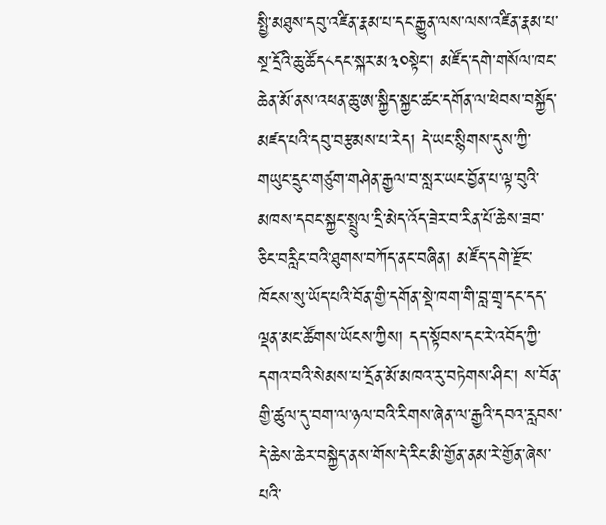སྤྱི་མཐུས་དབུ་འཛིན་རྣམ་པ་དང་རྒྱུན་ལས་ལས་འཛིན་རྣམ་པ་སྔ་དྲོའི་ཆུ་ཚོད༨དང་སྐར་མ༣༠སྟེང་། མཛོད་དགེ་གསོལ་ཁང་ཆེན་མོ་ནས་འཕན་ཆུ་ཨ་སྐྱིད་སྐྱང་ཚང་དགོན་ལ་ཕེབས་བསྐྱོད་མཛད་པའི་དབུ་བརྩམས་པ་རེད། དེ་ཡང་སྙིགས་དུས་ཀྱི་གཡུང་དྲུང་གཙུག་གཤེན་རྒྱལ་བ་སླར་ཡང་བྱོན་པ་ལྟ་བུའི་མཁས་དབང་སྐྱང་སྤྲུལ་དྲི་མེད་འོད་ཟེར་བ་རིན་པོ་ཆེས་ཟབ་ཅིང་བརླིང་བའི་ཐུགས་བཀོད་ནང་བཞིན། མཛོད་དགེ་རྫོང་ཁོངས་སུ་ཡོད་པའི་བོན་གྱི་དགོན་སྡེ་ཁག་གི་བླ་གྲྭ་དང་དད་ལྡན་མང་ཚོགས་ཡོངས་ཀྱིས། དད་སྟོབས་དང་རེ་འབོད་ཀྱི་དགའ་བའི་སེམས་པ་དྲོན་མོ་མཁའ་རུ་བཏེགས་ཤིང་། ས་བོན་གྱི་ཚུལ་དུ་བག་ལ་ཉལ་བའི་རིགས་ཞེན་ལ་རྒྱའི་དབའ་རླབས་དེ་ཆེས་ཆེར་བསྐྱེད་ནས་གོས་དེ་རིང་མི་གྱོན་ནམ་རེ་གྱོན་ཞེས་པའི་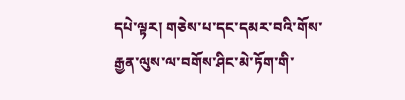དཔེ་ལྟར། གཅེས་པ་དང་དམར་བའི་གོས་རྒྱན་ལུས་ལ་བགོས་ཤིང་མེ་ཏོག་གི་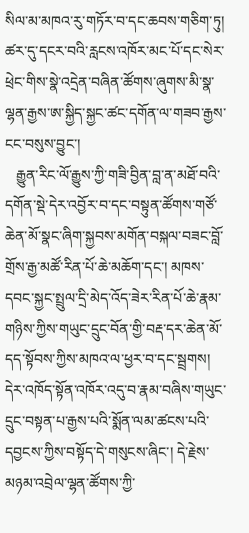སིལ་མ་མཁའ་རུ་གཏོར་བ་དང་ཆབས་གཅིག་ཏུ། ཚར་དུ་དངར་བའི་རླངས་འཁོར་མང་པོ་དང་སེར་ཕྲེང་གིས་སྣེ་འདྲེན་བཞིན་ཚོགས་ཞུགས་མི་སྣ་ལྷན་རྒྱས་ཨ་སྐྱིད་སྐྱང་ཚང་དགོན་ལ་གཟབ་རྒྱས་ངང་བསུས་བྱུང་།
   རྒྱུན་རིང་ལོ་རྒྱུས་ཀྱི་གཟི་བྱིན་བླ་ན་མཐོ་བའི་དགོན་སྡེ་དེར་འབྱོར་བ་དང་བསྟུན་ཚོགས་གཙོ་ཆེན་མོ་སྣང་ཞིག་སྐྱབས་མགོན་བསྐལ་བཟང་བློ་གྲོས་རྒྱ་མཚོ་རིན་པོ་ཆེ་མཆོག་དང་། མཁས་དབང་སྐྱང་སྤྲུལ་དྲི་མེད་འོད་ཟེར་རིན་པོ་ཆེ་རྣམ་གཉིས་ཀྱིས་གཡུང་དྲུང་བོན་གྱི་བརྡ་དར་ཆེན་མོ་དད་སྟོབས་ཀྱིས་མཁའ་ལ་ཕྱར་བ་དང་སྦྲགས། དེར་འཁོད་སྟོན་འཁོར་འདུ་བ་རྣམ་བཞིས་གཡུང་དྲུང་བསྟན་པ་རྒྱས་པའི་སྨོན་ལམ་ཚངས་པའི་དབྱངས་ཀྱིས་བསྟོད་དེ་གསུངས་ཞིང་། དེ་རྗེས་མཉམ་འབྲེལ་ལྷན་ཚོགས་ཀྱི་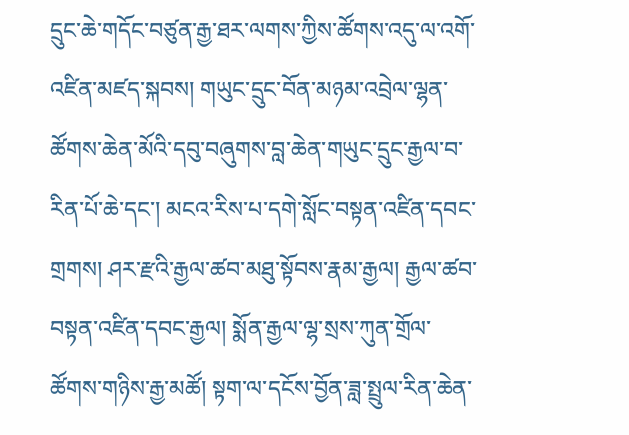དྲུང་ཆེ་གདོང་བཙུན་རྒྱ་ཐར་ལགས་ཀྱིས་ཚོགས་འདུ་ལ་འགོ་འཛིན་མཛད་སྐབས། གཡུང་དྲུང་བོན་མཉམ་འབྲེལ་ལྷན་ཚོགས་ཆེན་མོའི་དབུ་བཞུགས་བླ་ཆེན་གཡུང་དྲུང་རྒྱལ་བ་རིན་པོ་ཆེ་དང་། མངའ་རིས་པ་དགེ་སློང་བསྟན་འཛིན་དབང་གྲགས། ཤར་རྫའི་རྒྱལ་ཚབ་མཐུ་སྟོབས་རྣམ་རྒྱལ། རྒྱལ་ཚབ་བསྟན་འཛིན་དབང་རྒྱལ། སྨོན་རྒྱལ་ལྷ་སྲས་ཀུན་གྲོལ་ཚོགས་གཉིས་རྒྱ་མཚོ། སྟག་ལ་དངོས་བྱོན་ཟླ་སྤྲུལ་རིན་ཆེན་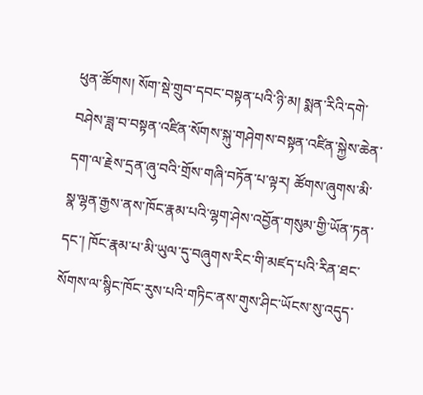ཕུན་ཚོགས། སོག་སྡེ་གྲུབ་དབང་བསྟན་པའི་ཉི་མ། སྨན་རིའི་དགེ་བཤེས་ཟླ་བ་བསྟན་འཛིན་སོགས་སྐུ་གཤེགས་བསྟན་འཛིན་སྐྱེས་ཆེན་དག་ལ་རྗེས་དྲན་ཞུ་བའི་གྲོས་གཞི་བཏོན་པ་ལྟར། ཚོགས་ཞུགས་མི་སྣ་ལྷན་རྒྱས་ནས་ཁོང་རྣམ་པའི་ལྷག་ཤེས་འབྱོན་གསུམ་གྱི་ཡོན་ཏན་དང་། ཁོང་རྣམ་པ་མི་ཡུལ་དུ་བཞུགས་རིང་གི་མཛད་པའི་རིན་ཐང་སོགས་ལ་སྙིང་ཁོང་རུས་པའི་གཏིང་ནས་གུས་ཤིང་ཡོངས་སུ་འདུད་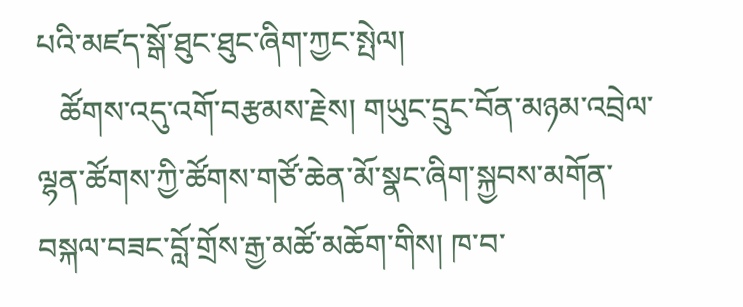པའི་མཛད་སྒོ་ཐུང་ཐུང་ཞིག་ཀྱང་སྤེལ།
   ཚོགས་འདུ་འགོ་བརྩམས་རྗེས། གཡུང་དྲུང་བོན་མཉམ་འབྲེལ་ལྷན་ཚོགས་ཀྱི་ཚོགས་གཙོ་ཆེན་མོ་སྣང་ཞིག་སྐྱབས་མགོན་བསྐལ་བཟང་བློ་གྲོས་རྒྱ་མཚོ་མཆོག་གིས། ཁ་བ་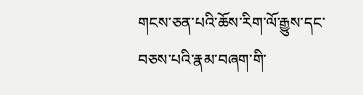གངས་ཅན་པའི་ཆོས་རིག་ལོ་རྒྱུས་དང་བཅས་པའི་རྣམ་བཞག་གི་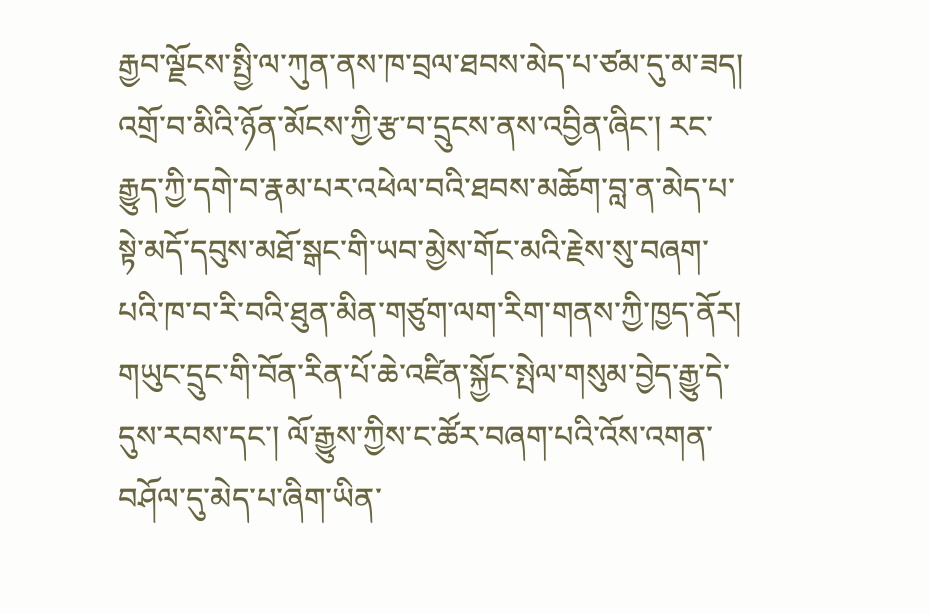རྒྱབ་ལྗོངས་སྤྱི་ལ་ཀུན་ནས་ཁ་བྲལ་ཐབས་མེད་པ་ཙམ་དུ་མ་ཟད། འགྲོ་བ་མིའི་ཉོན་མོངས་ཀྱི་རྩ་བ་དྲུངས་ནས་འབྱིན་ཞིང་། རང་རྒྱུད་ཀྱི་དགེ་བ་རྣམ་པར་འཕེལ་བའི་ཐབས་མཆོག་བླ་ན་མེད་པ་སྟེ་མདོ་དབུས་མཐོ་སྒང་གི་ཡབ་མྱེས་གོང་མའི་རྗེས་སུ་བཞག་པའི་ཁ་བ་རི་བའི་ཐུན་མིན་གཙུག་ལག་རིག་གནས་ཀྱི་ཁྱད་ནོར། གཡུང་དྲུང་གི་བོན་རིན་པོ་ཆེ་འཛིན་སྐྱོང་སྤེལ་གསུམ་བྱེད་རྒྱུ་དེ་དུས་རབས་དང་། ལོ་རྒྱུས་ཀྱིས་ང་ཚོར་བཞག་པའི་འོས་འགན་བཤོལ་དུ་མེད་པ་ཞིག་ཡིན་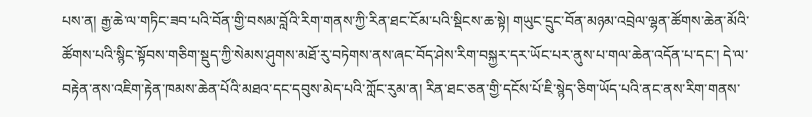པས་ན། རྒྱ་ཆེ་ལ་གཏིང་ཟབ་པའི་བོན་གྱི་བསམ་བློའི་རིག་གནས་ཀྱི་རིན་ཐང་ངོམ་པའི་སྡིངས་ཆ་སྟེ། གཡུང་དྲུང་བོན་མཉམ་འབྲེལ་ལྷན་ཚོགས་ཆེན་མོའི་ཚོགས་པའི་སྙིང་སྟོབས་གཅིག་སྡུད་ཀྱི་སེམས་ཤུགས་མཐོ་རུ་བཏེགས་ནས་ཞང་བོད་ཤེས་རིག་བསྐྱར་དར་ཡོང་པར་ནུས་པ་གལ་ཆེན་འདོན་པ་དང་། དེ་ལ་བརྟེན་ནས་འཇིག་རྟེན་ཁམས་ཆེན་པོའི་མཐའ་དང་དབུས་མེད་པའི་ཀློང་རུམ་ན། རིན་ཐང་ཅན་གྱི་དངོས་པོ་ཇི་སྙེད་ཅིག་ཡོད་པའི་ནང་ནས་རིག་གནས་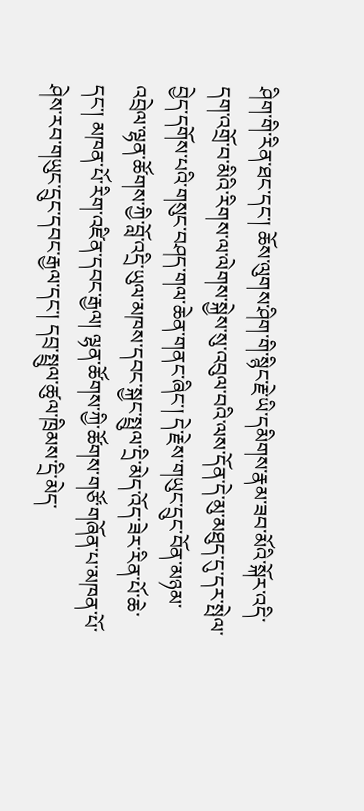ཤིག་གི་རིན་ཐང་དང་། ཆོས་ལུགས་ཤིག་གི་སྙིང་རྗེ་ཡི་དམིགས་རྣམ་ཟབ་མོའི་སྐོར་འདི་དག་འགྲོ་བ་མིའི་རིགས་ལ་ལེགས་སྐྱེས་སུ་འབུལ་བའི་ལས་དོན་དེ་མུ་མཐུད་དུ་དར་སྤེལ་བྱེད་དགོས་པའི་གསུང་བཤད་གལ་ཆེན་གནང་ཞིང་། དེ་རྗེས་གཡུང་དྲུང་བོན་མཉམ་འབྲེལ་ལྷན་ཚོགས་ཀྱི་བློ་འདྲི་ཡུལ་མཁས་དབང་སྐྱང་སྤྲུལ་དྲི་མེད་འོད་ཟེར་རིན་པོ་ཆེ་དང་། མཁན་པོ་རིག་འཛིན་དབང་རྒྱལ། ལྷན་ཚོགས་ཀྱི་ཚོགས་གཙོ་གཞོན་པ་མཁན་པོ་ཤེས་རབ་གཡུང་དྲུང་དབང་རྒྱལ་དང་། དབྲ་སྤྲུལ་ཚུལ་ཁྲིམས་དྲི་མེད་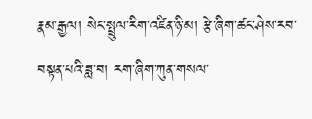རྣམ་རྒྱལ། སེང་སྤྲུལ་རིག་འཛིན་ཉི་མ། རྩེ་ཞིག་ཚང་ཤེས་རབ་བསྟན་པའི་ཟླ་བ། རག་ཞིག་ཀུན་གསལ་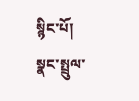སྙིང་པོ། སྣང་སྤྲུལ་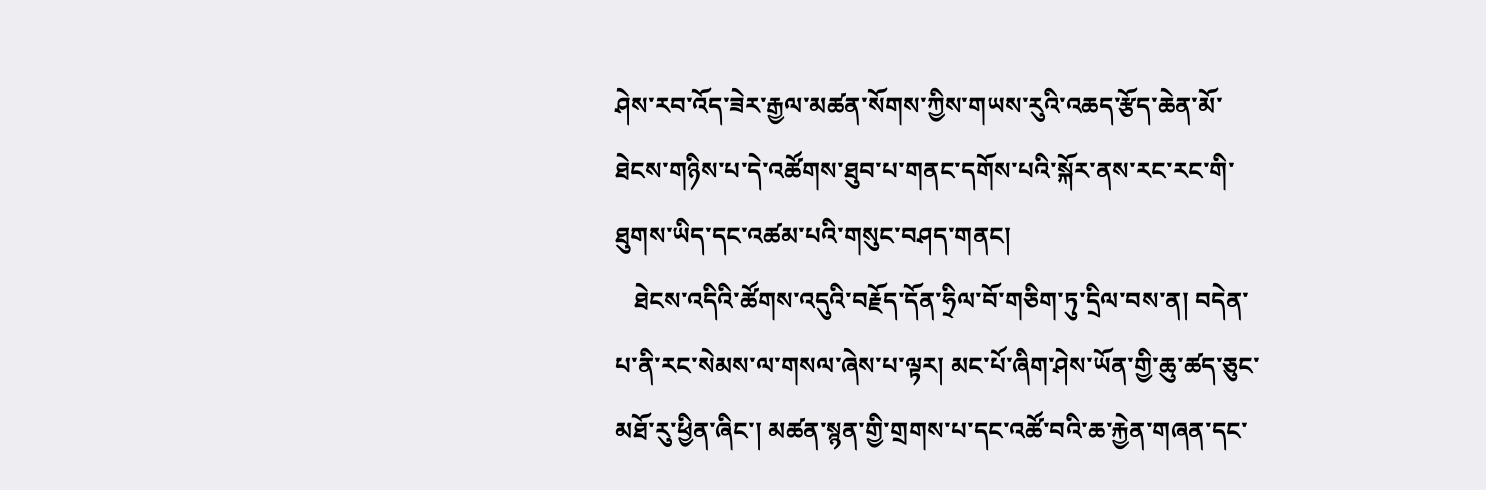ཤེས་རབ་འོད་ཟེར་རྒྱལ་མཚན་སོགས་ཀྱིས་གཡས་རུའི་འཆད་རྩོད་ཆེན་མོ་ཐེངས་གཉིས་པ་དེ་འཚོགས་ཐུབ་པ་གནང་དགོས་པའི་སྐོར་ནས་རང་རང་གི་ཐུགས་ཡིད་དང་འཚམ་པའི་གསུང་བཤད་གནང།
   ཐེངས་འདིའི་ཚོགས་འདུའི་བརྗོད་དོན་ཧྲིལ་བོ་གཅིག་ཏུ་དྲིལ་བས་ན། བདེན་པ་ནི་རང་སེམས་ལ་གསལ་ཞེས་པ་ལྟར། མང་པོ་ཞིག་ཤེས་ཡོན་གྱི་ཆུ་ཚད་ཅུང་མཐོ་རུ་ཕྱིན་ཞིང་། མཚན་སྙན་གྱི་གྲགས་པ་དང་འཚོ་བའི་ཆ་རྐྱེན་གཞན་དང་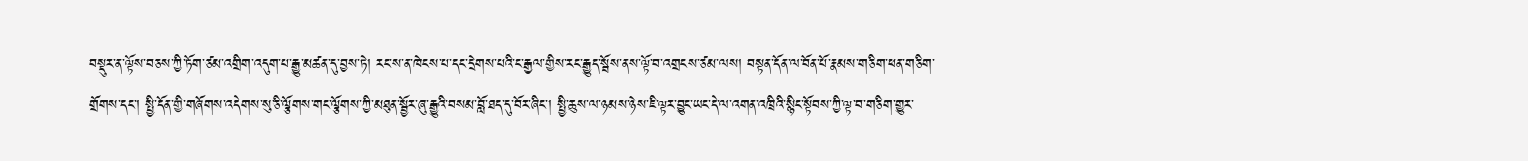བསྡུར་ན་ལྟོས་བཅས་ཀྱི་ཏོག་ཙམ་འགྲིག་འདུག་པ་རྒྱུ་མཚན་དུ་བྱས་ཏེ། རང་ས་ན་ཁེངས་པ་དང་དྲེགས་པའི་ང་རྒྱལ་གྱིས་རང་རྒྱུད་སྦོས་ནས་ལྟོ་བ་འགྲངས་ཙམ་ལས། བསྟན་དོན་ལ་བོན་པོ་རྣམས་གཅིག་ཕན་གཅིག་གྲོགས་དང་། སྤྱི་དོན་གྱི་གཞོགས་འདེགས་སུ་ཅི་ལྕོགས་གང་ལྕོགས་ཀྱི་མཐུན་སྦྱོར་ཞུ་རྒྱུའི་བསམ་བློ་ཐད་དུ་བོར་ཞིང་། སྤྱི་ཆུས་ལ་ཉམས་ཉེས་ཇི་ལྟར་བྱུང་ཡང་དེ་ལ་འགན་འཁྲིའི་སྙིང་སྟོབས་ཀྱི་ལྟ་བ་གཅིག་གྱུར་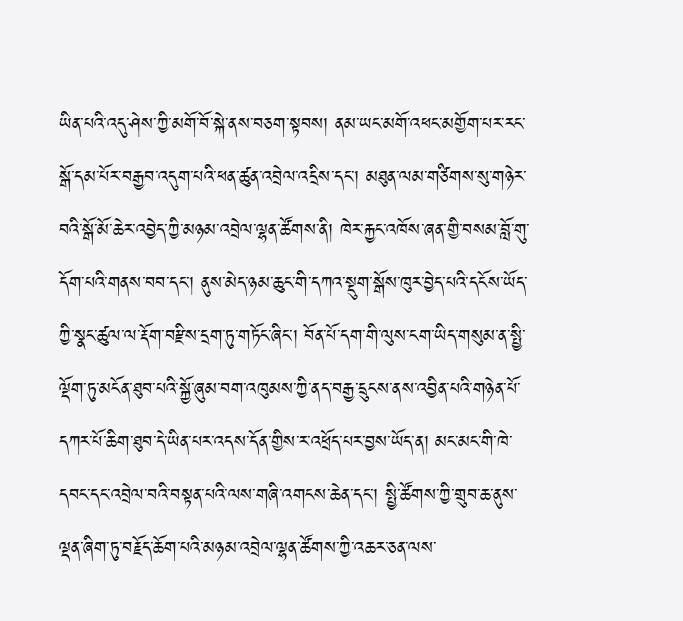ཡིན་པའི་འདུ་ཤེས་ཀྱི་མགོ་བོ་སྐེ་ནས་བཅག་སྟབས། ནམ་ཡང་མགོ་འཕང་མགྱོག་པར་རང་སྒོ་དམ་པོར་བརྒྱབ་འདུག་པའི་ཕན་ཚུན་འབྲེལ་འདྲིས་དང་། མཐུན་ལམ་གཙིགས་སུ་གཉེར་བའི་སྒོ་མོ་ཆེར་འབྱེད་ཀྱི་མཉམ་འབྲེལ་ལྷན་ཚོགས་ནི། ཁེར་རྐྱང་འཁོས་ཞན་གྱི་བསམ་བློ་གུ་དོག་པའི་གནས་བབ་དང་། ནུས་མེད་ཉམ་ཆུང་གི་དཀའ་སྡུག་སྒོས་ཁུར་བྱེད་པའི་དངོས་ཡོད་ཀྱི་སྣང་ཚུལ་ལ་རྡོག་བརྫིས་དྲག་ཏུ་གཏོང་ཞིང་། བོན་པོ་དག་གི་ལུས་ངག་ཡིད་གསུམ་ན་སྤྱི་ལྡོག་ཏུ་མངོན་ཐུབ་པའི་སྐྱོ་ཞུམ་བག་འཁུམས་ཀྱི་ནད་བརྒྱ་དྲུངས་ནས་འབྱིན་པའི་གཉེན་པོ་དཀར་པོ་ཆིག་ཐུབ་དེ་ཡིན་པར་འདས་དོན་གྱིས་ར་འཕྲོད་པར་བྱས་ཡོད་ན། མང་མང་གི་ཁེ་དབང་དང་འབྲེལ་བའི་བསྟན་པའི་ལས་གཞི་འགངས་ཆེན་དང་། སྤྱི་ཚོགས་ཀྱི་གྲུབ་ཆ་ནུས་ལྡན་ཞིག་ཏུ་བརྗོད་ཆོག་པའི་མཉམ་འབྲེལ་ལྷན་ཚོགས་ཀྱི་འཆར་ཅན་ལས་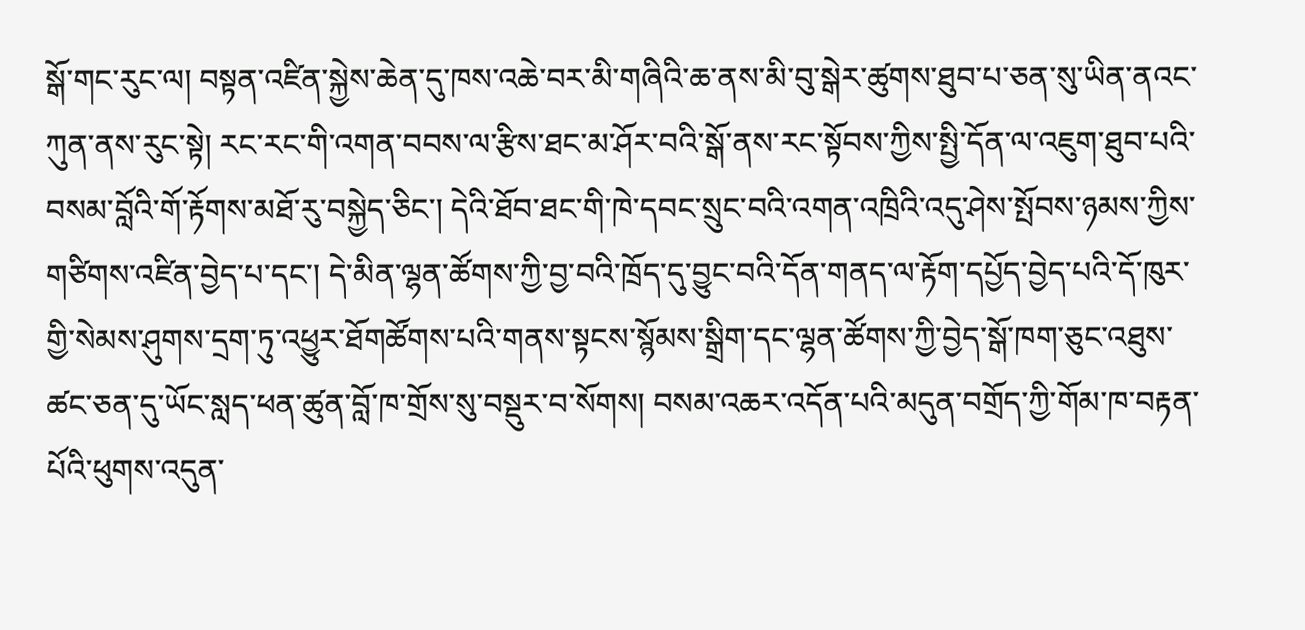སྒོ་གང་རུང་ལ། བསྟན་འཛིན་སྐྱེས་ཆེན་དུ་ཁས་འཆེ་བར་མི་གཞིའི་ཆ་ནས་མི་བུ་སྒེར་ཚུགས་ཐུབ་པ་ཅན་སུ་ཡིན་ནའང་ཀུན་ནས་རུང་སྟེ། རང་རང་གི་འགན་བབས་ལ་རྩིས་ཐང་མ་ཤོར་བའི་སྒོ་ནས་རང་སྟོབས་ཀྱིས་སྤྱི་དོན་ལ་འཇུག་ཐུབ་པའི་བསམ་བློའི་གོ་རྟོགས་མཐོ་རུ་བསྐྱེད་ཅིང་། དེའི་ཐོབ་ཐང་གི་ཁེ་དབང་སྲུང་བའི་འགན་འཁྲིའི་འདུ་ཤེས་སྤོབས་ཉམས་ཀྱིས་གཙིགས་འཛིན་བྱེད་པ་དང་། དེ་མིན་ལྷན་ཚོགས་ཀྱི་བྱ་བའི་ཁྲོད་དུ་བྱུང་བའི་དོན་གནད་ལ་རྟོག་དཔྱོད་བྱེད་པའི་དོ་ཁུར་གྱི་སེམས་ཤུགས་དྲག་ཏུ་འཕྱུར་ཐོགཚོགས་པའི་གནས་སྟངས་སྙོམས་སྒྲིག་དང་ལྷན་ཚོགས་ཀྱི་བྱེད་སྒོ་ཁག་ཅུང་འཐུས་ཚང་ཅན་དུ་ཡོང་སླད་ཕན་ཚུན་བློ་ཁ་གྲོས་སུ་བསྡུར་བ་སོགས། བསམ་འཆར་འདོན་པའི་མདུན་བགྲོད་ཀྱི་གོམ་ཁ་བརྟན་པོའི་ཕུགས་འདུན་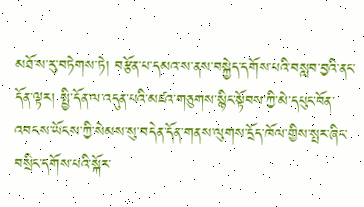མཐོ་ས་རུ་བཏེགས་ཏེ། བརྩོན་པ་དམའ་ས་ནས་བསྐྱེད་དགོས་པའི་བསླབ་བྱའི་ནང་དོན་ལྟར། སྤྱི་དོན་ལ་འདུན་པའི་མཛའ་གཅུགས་སྙིང་སྟོབས་ཀྱི་མེ་དཔུང་བོན་འབངས་ཡོངས་ཀྱི་སེམས་སུ་བདེན་དོན་གནས་ལུགས་དྲོད་ཁོལ་གྱིས་སྤར་ཞིང་བསྲིང་དགོས་པའི་སྐོར་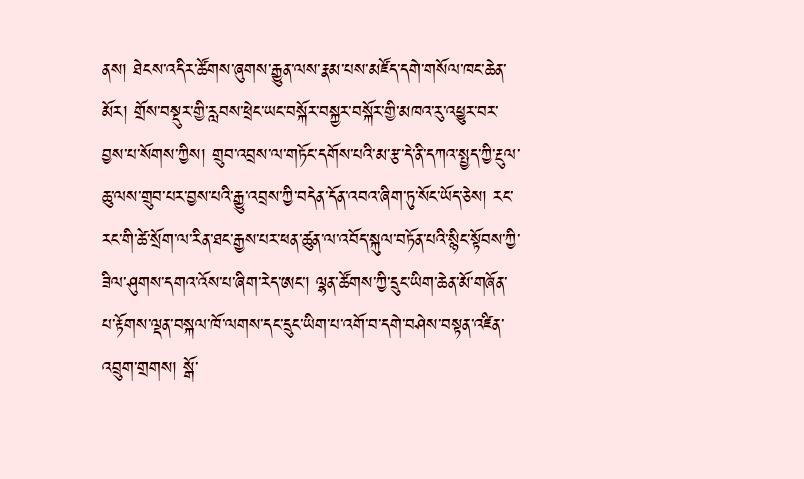ནས། ཐེངས་འདིར་ཚོགས་ཞུགས་རྒྱུན་ལས་རྣམ་པས་མཛོད་དགེ་གསོལ་ཁང་ཆེན་མོར། གྲོས་བསྡུར་གྱི་རླབས་ཕྲེང་ཡང་བསྐོར་བསྐྱར་བསྐོར་གྱི་མཁའ་རུ་འཕྱུར་བར་བྱས་པ་སོགས་ཀྱིས། གྲུབ་འབྲས་ལ་གཏོང་དགོས་པའི་མ་རྩ་དེ་ནི་དཀའ་སྤྱད་ཀྱི་རྔུལ་ཆུ་ལས་གྲུབ་པར་བྱས་པའི་རྒྱུ་འབྲས་ཀྱི་བདེན་དོན་འབའ་ཞིག་ཏུ་སོང་ཡོད་ཅེས། རང་རང་གི་ཚེ་སྲོག་ལ་རིན་ཐང་རྒྱས་པར་ཕན་ཚུན་ལ་འབོད་སྐུལ་བཏོན་པའི་སྙིང་སྟོབས་ཀྱི་ཟིལ་ཤུགས་དགའ་འོས་པ་ཞིག་རེད་ཨང་། ལྷན་ཚོགས་ཀྱི་དྲུང་ཡིག་ཆེན་མོ་གཞོན་པ་རྟོགས་ལྡན་བསྐལ་ཁོ་ལགས་དང་དྲུང་ཡིག་པ་འགོ་བ་དགེ་བཤེས་བསྟན་འཛིན་འབྲུག་གྲགས། སྒོ་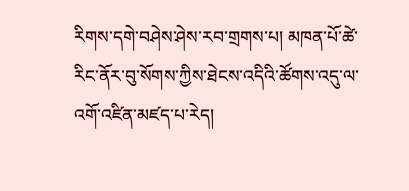རིགས་དགེ་བཤེས་ཤེས་རབ་གྲགས་པ། མཁན་པོ་ཚེ་རིང་ནོར་བུ་སོགས་ཀྱིས་ཐེངས་འདིའི་ཚོགས་འདུ་ལ་འགོ་འཛིན་མཛད་པ་རེད།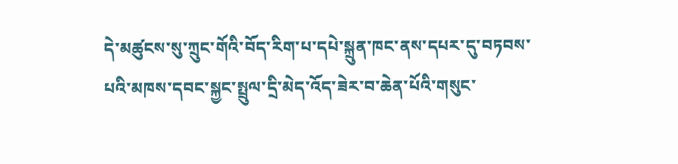དེ་མཚུངས་སུ་ཀྲུང་གོའི་བོད་རིག་པ་དཔེ་སྐྲུན་ཁང་ནས་དཔར་དུ་བཏབས་པའི་མཁས་དབང་སྐྱང་སྤྲུལ་དྲི་མེད་འོད་ཟེར་བ་ཆེན་པོའི་གསུང་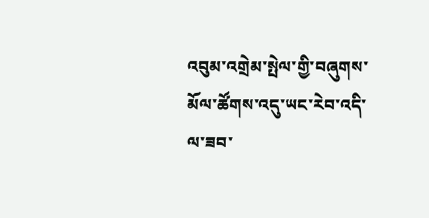འབུམ་འགྲེམ་སྤེལ་གྱི་བཞུགས་མོལ་ཚོགས་འདུ་ཡང་རེབ་འདི་ལ་ཟབ་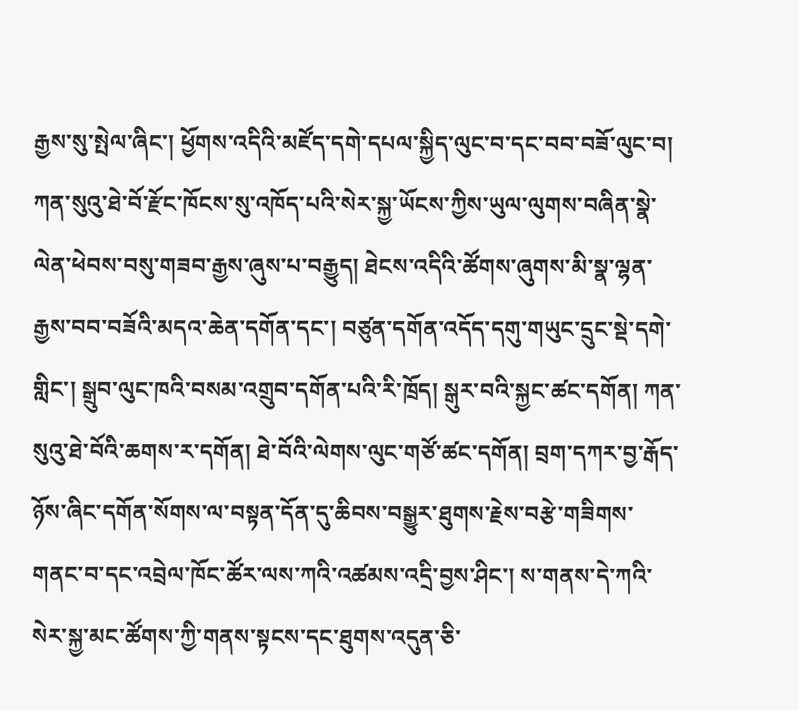རྒྱས་སུ་སྤེལ་ཞིང་། ཕྱོགས་འདིའི་མཛོད་དགེ་དཔལ་སྐྱིད་ལུང་བ་དང་བབ་བཟོ་ལུང་བ། ཀན་སུའུ་ཐེ་བོ་རྫོང་ཁོངས་སུ་འཁོད་པའི་སེར་སྐྱ་ཡོངས་ཀྱིས་ཡུལ་ལུགས་བཞིན་སྣེ་ལེན་ཕེབས་བསུ་གཟབ་རྒྱས་ཞུས་པ་བརྒྱུད། ཐེངས་འདིའི་ཚོགས་ཞུགས་མི་སྣ་ལྷན་རྒྱས་བབ་བཟོའི་མདའ་ཆེན་དགོན་དང་། བཙུན་དགོན་འདོད་དགུ་གཡུང་དྲུང་སྡེ་དགེ་གླིང་། སྒྲུབ་ལུང་ཁའི་བསམ་འགྲུབ་དགོན་པའི་རི་ཁྲོད། སྒུར་བའི་སྐྱང་ཚང་དགོན། ཀན་སུའུ་ཐེ་བོའི་ཆགས་ར་དགོན། ཐེ་བོའི་ལེགས་ལུང་གཙོ་ཚང་དགོན། བྲག་དཀར་བྱ་རྒོད་ཉོས་ཞིང་དགོན་སོགས་ལ་བསྟན་དོན་དུ་ཆིབས་བསྒྱུར་ཐུགས་རྗེས་བརྩེ་གཟིགས་གནང་བ་དང་འབྲེལ་ཁོང་ཚོར་ལས་ཀའི་འཚམས་འདྲི་བྱས་ཤིང་། ས་གནས་དེ་ཀའི་སེར་སྐྱ་མང་ཚོགས་ཀྱི་གནས་སྟངས་དང་ཐུགས་འདུན་ཅི་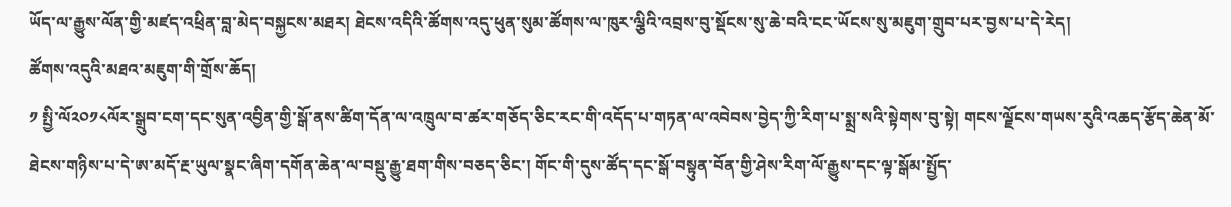ཡོད་ལ་རྒྱུས་ལོན་གྱི་མཛད་འཕྲིན་བླ་མེད་བསྐྱངས་མཐར། ཐེངས་འདིའི་ཚོགས་འདུ་ཕུན་སུམ་ཚོགས་ལ་ཁུར་ལྕིའི་འབྲས་བུ་སྡོངས་སུ་ཆེ་བའི་ངང་ཡོངས་སུ་མཇུག་གྲུབ་པར་བྱས་པ་དེ་རེད།
ཚོགས་འདུའི་མཐའ་མཇུག་གི་གྲོས་ཆོད།
༡ སྤྱི་ལོ༢༠༡༨ལོར་སྒྲུབ་ངག་དང་སུན་འབྱིན་གྱི་སྒོ་ནས་ཚིག་དོན་ལ་འཁྲུལ་བ་ཚར་གཅོད་ཅིང་རང་གི་འདོད་པ་གཏན་ལ་འབེབས་བྱེད་ཀྱི་རིག་པ་སྨྲ་སའི་སྟེགས་བུ་སྟེ། གངས་ལྗོངས་གཡས་རུའི་འཆད་རྩོད་ཆེན་མོ་ཐེངས་གཉིས་པ་དེ་ཨ་མདོ་རྔ་ཡུལ་སྣང་ཞིག་དགོན་ཆེན་ལ་བསྡུ་རྒྱུ་ཐག་གིས་བཅད་ཅིང་། གོང་གི་དུས་ཚོད་དང་སྒོ་བསྟུན་བོན་གྱི་ཤེས་རིག་ལོ་རྒྱུས་དང་ལྟ་སྒོམ་སྤྱོད་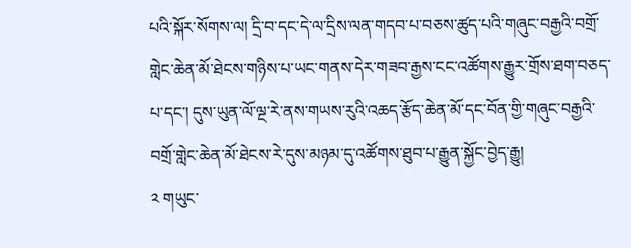པའི་སྐོར་སོགས་ལ། དྲི་བ་དང་དེ་ལ་དྲིས་ལན་གདབ་པ་བཅས་ཚུད་པའི་གཞུང་བརྒྱའི་བགྲོ་གླེང་ཆེན་མོ་ཐེངས་གཉིས་པ་ཡང་གནས་དེར་གཟབ་རྒྱས་ངང་འཚོགས་རྒྱུར་གྲོས་ཐག་བཅད་པ་དང་། དུས་ཡུན་ལོ་ལྔ་རེ་ནས་གཡས་རུའི་འཆད་རྩོད་ཆེན་མོ་དང་བོན་གྱི་གཞུང་བརྒྱའི་བགྲོ་གླེང་ཆེན་མོ་ཐེངས་རེ་དུས་མཉམ་དུ་འཚོགས་ཐུབ་པ་རྒྱུན་སྐྱོང་བྱེད་རྒྱུ།
༢ གཡུང་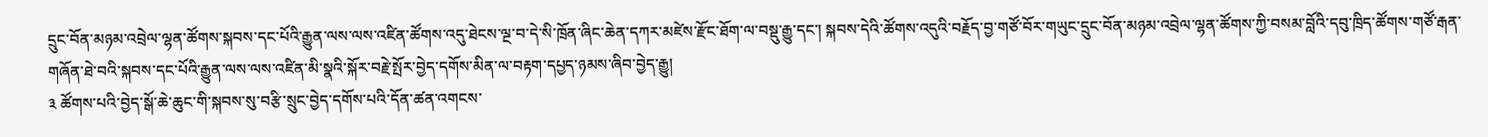དྲུང་བོན་མཉམ་འབྲེལ་ལྷན་ཚོགས་སྐབས་དང་པོའི་རྒྱུན་ལས་ལས་འཛིན་ཚོགས་འདུ་ཐེངས་ལྔ་བ་དེ་སི་ཁྲོན་ཞིང་ཆེན་དཀར་མཛེས་རྫོང་ཐོག་ལ་བསྡུ་རྒྱུ་དང་། སྐབས་དེའི་ཚོགས་འདུའི་བརྗོད་བྱ་གཙོ་བོར་གཡུང་དྲུང་བོན་མཉམ་འབྲེལ་ལྷན་ཚོགས་ཀྱི་བསམ་བློའི་དབུ་ཁྲིད་ཚོགས་གཙོ་རྒན་གཞོན་ཐེ་བའི་སྐབས་དང་པོའི་རྒྱུན་ལས་ལས་འཛིན་མི་སྣའི་སྐོར་བརྗེ་སྤོར་བྱེད་དགོས་མིན་ལ་བརྟག་དཔྱད་ཉམས་ཞིབ་བྱེད་རྒྱུ།
༣ ཚོགས་པའི་བྱེད་སྒོ་ཆེ་ཆུང་གི་སྐབས་སུ་བརྩི་སྲུང་བྱེད་དགོས་པའི་དོན་ཚན་འགངས་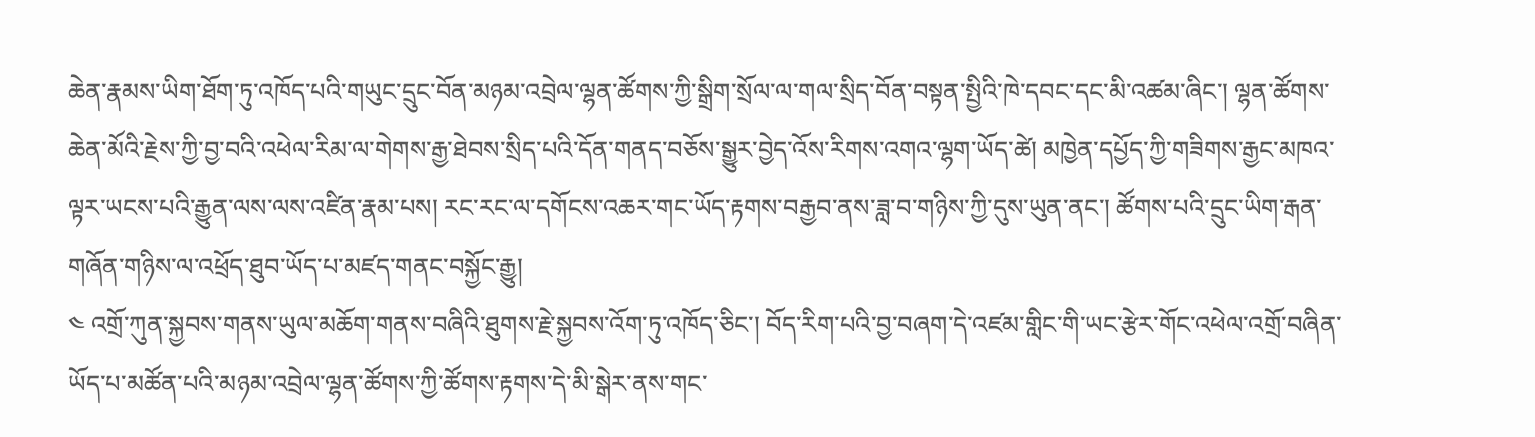ཆེན་རྣམས་ཡིག་ཐོག་ཏུ་འཁོད་པའི་གཡུང་དྲུང་བོན་མཉམ་འབྲེལ་ལྷན་ཚོགས་ཀྱི་སྒྲིག་སྲོལ་ལ་གལ་སྲིད་བོན་བསྟན་སྤྱིའི་ཁེ་དབང་དང་མི་འཚམ་ཞིང་། ལྷན་ཚོགས་ཆེན་མོའི་རྗེས་ཀྱི་བྱ་བའི་འཕེལ་རིམ་ལ་གེགས་རྒྱ་ཐེབས་སྲིད་པའི་དོན་གནད་བཅོས་སྒྱུར་བྱེད་འོས་རིགས་འགའ་ལྷག་ཡོད་ཚེ། མཁྱེན་དཔྱོད་ཀྱི་གཟིགས་རྒྱང་མཁའ་ལྟར་ཡངས་པའི་རྒྱུན་ལས་ལས་འཛིན་རྣམ་པས། རང་རང་ལ་དགོངས་འཆར་གང་ཡོད་རྟགས་བརྒྱབ་ནས་ཟླ་བ་གཉིས་ཀྱི་དུས་ཡུན་ནང་། ཚོགས་པའི་དྲུང་ཡིག་རྒན་གཞོན་གཉིས་ལ་འཕྲོད་ཐུབ་ཡོད་པ་མཛད་གནང་བསྐྱོང་རྒྱུ།
༤ འགྲོ་ཀུན་སྐྱབས་གནས་ཡུལ་མཆོག་གནས་བཞིའི་ཐུགས་རྗེ་སྐྱབས་འོག་ཏུ་འཁོད་ཅིང་། བོད་རིག་པའི་བྱ་བཞག་དེ་འཛམ་གླིང་གི་ཡང་རྩེར་གོང་འཕེལ་འགྲོ་བཞིན་ཡོད་པ་མཚོན་པའི་མཉམ་འབྲེལ་ལྷན་ཚོགས་ཀྱི་ཚོགས་རྟགས་དེ་མི་སྒེར་ནས་གང་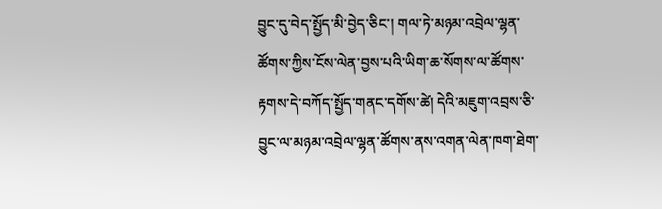བྱུང་དུ་བེད་སྤྱོད་མི་བྱེད་ཅིང་། གལ་ཏེ་མཉམ་འབྲེལ་ལྷན་ཚོགས་ཀྱིས་ངོས་ལེན་བྱས་པའི་ཡིག་ཆ་སོགས་ལ་ཚོགས་རྟགས་དེ་བཀོད་སྤྱོད་གནང་དགོས་ཚེ། དེའི་མཇུག་འབྲས་ཅི་བྱུང་ལ་མཉམ་འབྲེལ་ལྷན་ཚོགས་ནས་འགན་ལེན་ཁག་ཐེག་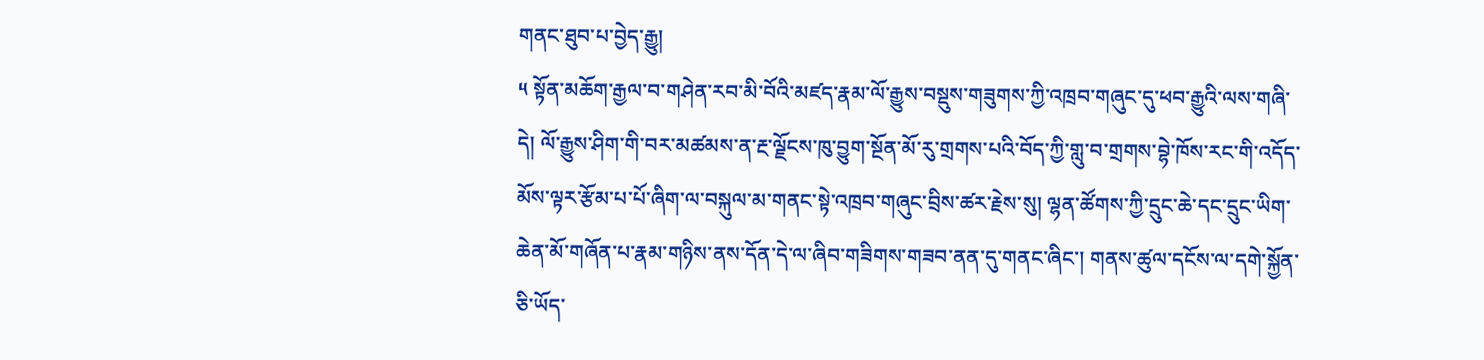གནང་ཐུབ་པ་བྱེད་རྒྱུ།
༥ སྟོན་མཆོག་རྒྱལ་བ་གཤེན་རབ་མི་བོའི་མཛད་རྣམ་ལོ་རྒྱུས་བསྡུས་གཟུགས་ཀྱི་འཁྲབ་གཞུང་དུ་ཕབ་རྒྱུའི་ལས་གཞི་དེ། ལོ་རྒྱུས་ཤིག་གི་བར་མཚམས་ན་རྔ་ལྗོངས་ཁུ་བྱུག་སྔོན་མོ་རུ་གྲགས་པའི་བོད་ཀྱི་གླུ་བ་གྲགས་བྷེ་ཁོས་རང་གི་འདོད་མོས་ལྟར་རྩོམ་པ་པོ་ཞིག་ལ་བསྐུལ་མ་གནང་སྟེ་འཁྲབ་གཞུང་བྲིས་ཚར་རྗེས་སུ། ལྷན་ཚོགས་ཀྱི་དྲུང་ཆེ་དང་དྲུང་ཡིག་ཆེན་མོ་གཞོན་པ་རྣམ་གཉིས་ནས་དོན་དེ་ལ་ཞིབ་གཟིགས་གཟབ་ནན་དུ་གནང་ཞིང་། གནས་ཚུལ་དངོས་ལ་དགེ་སྐྱོན་ཅི་ཡོད་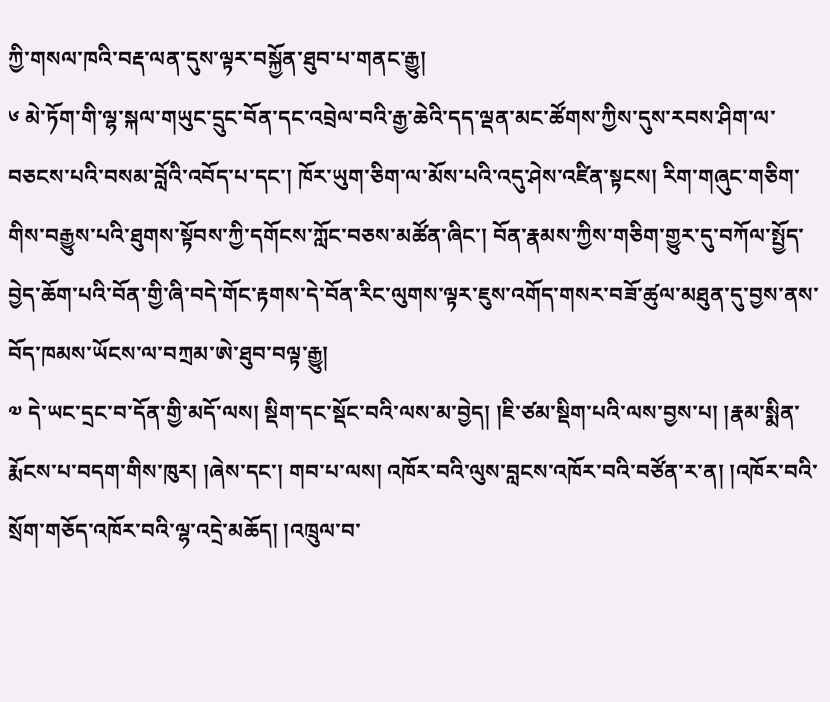ཀྱི་གསལ་ཁའི་བརྡ་ལན་དུས་ལྟར་བསྐྱོན་ཐུབ་པ་གནང་རྒྱུ།
༦ མེ་ཏོག་གི་ལྷ་སྐལ་གཡུང་དྲུང་བོན་དང་འབྲེལ་བའི་རྒྱ་ཆེའི་དད་ལྡན་མང་ཚོགས་ཀྱིས་དུས་རབས་ཤིག་ལ་བཅངས་པའི་བསམ་བློའི་འབོད་པ་དང་། ཁོར་ཡུག་ཅིག་ལ་མོས་པའི་འདུ་ཤེས་འཛིན་སྟངས། རིག་གཞུང་གཅིག་གིས་བརྒྱུས་པའི་ཐུགས་སྟོབས་ཀྱི་དགོངས་ཀློང་བཅས་མཚོན་ཞིང་། བོན་རྣམས་ཀྱིས་གཅིག་གྱུར་དུ་བཀོལ་སྤྱོད་བྱེད་ཆོག་པའི་བོན་གྱི་ཞི་བདེ་གོང་རྟགས་དེ་བོན་རིང་ལུགས་ལྟར་ཇུས་འགོད་གསར་བཟོ་ཚུལ་མཐུན་དུ་བྱས་ནས་བོད་ཁམས་ཡོངས་ལ་བཀྲམ་ཨེ་ཐུབ་བལྟ་རྒྱུ།
༧ དེ་ཡང་དྲང་བ་དོན་གྱི་མདོ་ལས། སྡིག་དང་སྡོང་བའི་ལས་མ་བྱེད། །ཇི་ཙམ་སྡིག་པའི་ལས་བྱས་པ། །རྣམ་སྨིན་རྨོངས་པ་བདག་གིས་ཁུར། །ཞེས་དང་། གབ་པ་ལས། འཁོར་བའི་ལུས་བླངས་འཁོར་བའི་བཙོན་ར་ན། །འཁོར་བའི་སྲོག་གཅོད་འཁོར་བའི་ལྷ་འདྲེ་མཆོད། །འཁྲུལ་བ་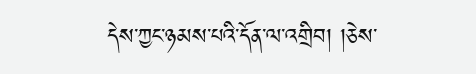དེས་ཀྱང་ཉམས་པའི་དོན་ལ་འགྲིབ། །ཅེས་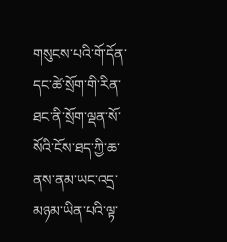གསུངས་པའི་གོ་དོན་དང་ཚེ་སྲོག་གི་རིན་ཐང་ནི་སྲོག་ལྡན་སོ་སོའི་ངོས་ཐད་ཀྱི་ཆ་ནས་ནམ་ཡང་འདྲ་མཉམ་ཡིན་པའི་ལྟ་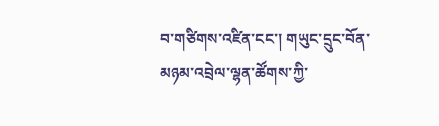བ་གཙིགས་འཛིན་ངང་། གཡུང་དྲུང་བོན་མཉམ་འབྲེལ་ལྷན་ཚོགས་ཀྱི་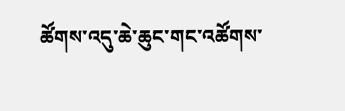ཚོགས་འདུ་ཆེ་ཆུང་གང་འཚོགས་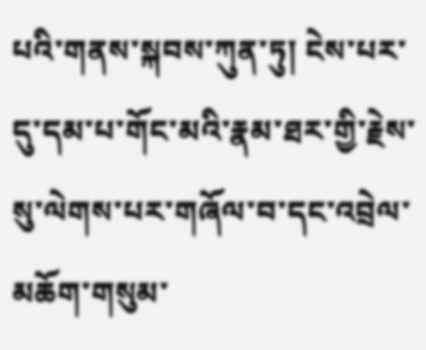པའི་གནས་སྐབས་ཀུན་ཏུ། ངེས་པར་དུ་དམ་པ་གོང་མའི་རྣམ་ཐར་གྱི་རྗེས་སུ་ལེགས་པར་གཞོལ་བ་དང་འབྲེལ་མཆོག་གསུམ་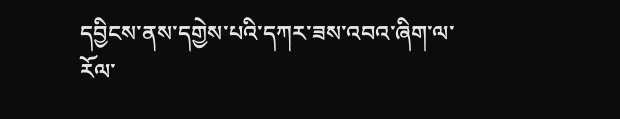དབྱིངས་ནས་དགྱེས་པའི་དཀར་ཟས་འབའ་ཞིག་ལ་རོལ་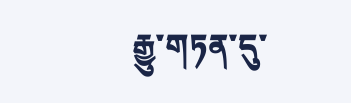རྒྱུ་གཏན་དུ་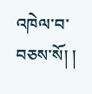འཁེལ་བ་བཅས་སོ། །